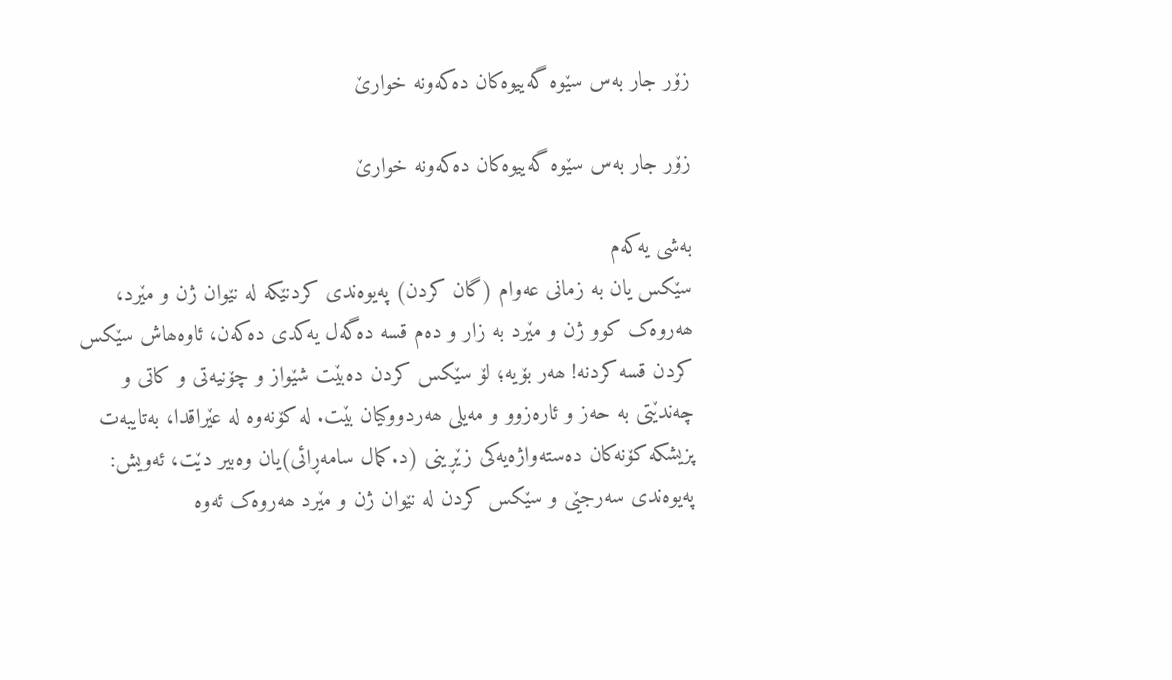زۆر جار بەس سێوە گەییوەکان دەکەونە خوارێ

زۆر جار بەس سێوە گەییوەکان دەکەونە خوارێ

بەشی یەکەم
سێکس یان بە زمانی عەوام (گان کردن) پەیوەندی کردنێکە لە نێوان ژن و مێرد، ھەروەک کوو ژن و مێرد بە زار و دەم قسە دەگەل یەکدی دەکەن، ئاوەھاش سێکس کردن قسە کردنە! ھەر بۆیە؛ لۆ سێکس کردن دەبێت شێواز و چۆنیەتی و کاتی و چەندێتی بە حەز و ئارەزوو و مەیلی ھەردووکیان بێت. لە کۆنەوە لە عێراقدا، بەتایبەت پزیشکە کۆنەکان دەستەواژەیەکی زێڕینی (د.کمال سامەڕائی)یان وەبیر دێت، ئەویش: پەیوەندی سەرجێی و سێکس کردن لە نێوان ژن و مێرد ھەروەک ئەوە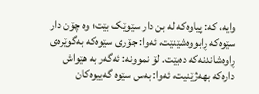وایە، کە: پیاوەکە لە بن دار سێوێک بێت؛ وە چۆن دار سێوەکە ڕابووەشێنێت، ئەوا: جۆری سێوەکە بەگوێرەی ڕاوەشاندنەکە دەبێت. لۆ نموونە: ئەگەر بە ھێواش دارەکە بھەژێنیت، ئەوا: بەس سێوە گەییوەکان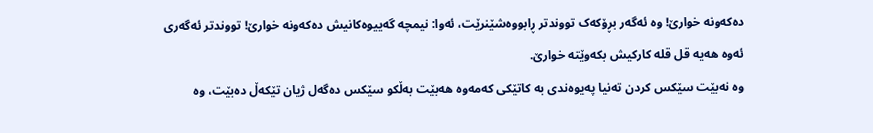دەکەونە خوارێ! وە ئەگەر بڕۆکەک تووندتر ڕابووەشێنرێت، ئەوا: نیمچە گەییوەکانیش دەکەونە خوارێ! تووندتر ئەگەری ئەوە ھەیە قل قلە کارکیش بکەوێتە خوارێ.
وە نەبێت سێکس کردن تەنیا پەیوەندی بە کاتێکی کەمەوە ھەبێت بەڵکو سێکس دەگەل ژیان تێکەڵ دەبێت، وە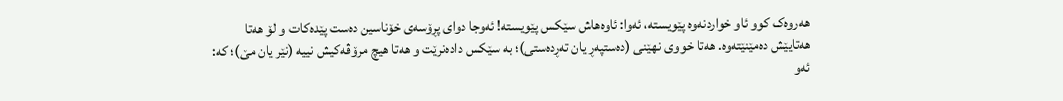ھەروەک کوو ئاو خواردنەوە پێویستە، ئەوا: ئاوەھاش سێکس پێویستە! ئەوجا دوای پڕۆسەی خۆناسین دەست پێدەکات و لۆ ھەتا ھەتایێش دەمێنێتەوە. ھەتا خووی نھێنی (دەستپەڕ یان تەڕدەستی)؛ بە سێکس دادەنرێت و ھەتا ھیچ مرۆڤەکیش نییە (نێر یان مێ)؛ کە: ئەو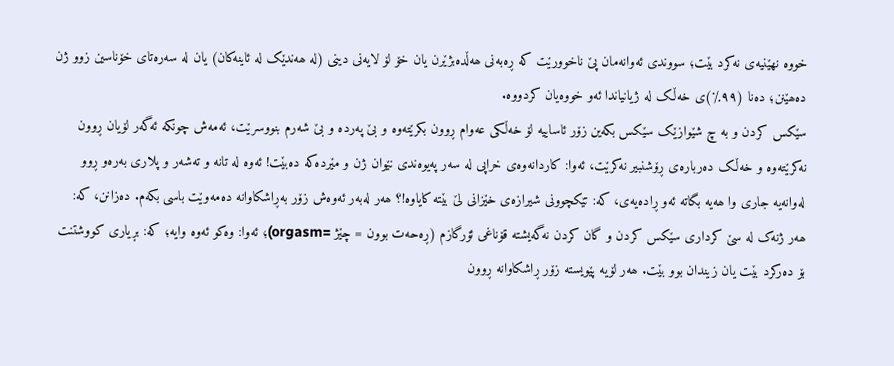خووە نھێنیەی نەکرد بێت؛ سووندی ئەوانەمان پێ ناخوورێت کە ڕەبەنی ھەڵدەبژێرن یان خۆ لۆ لایەنی دینی (لە ھەندێک لە ئاینەکان) یان لە سەرەتای خۆناسین زوو ژن دەھێنن؛ دەنا (٩٩٪)ی خەڵک لە ژیانیاندا ئەو خووەیان کردووە.
سێکس کردن و بە چ شێوازێک سێکس بکەین زۆر ئاساییە لۆ خەڵکی عەوام ڕوون بکرێتەوە و بێ پەردە و بێ شەرم بنووسرێت، ئەمەش چونکە ئەگەر لۆیان ڕوون نەکرێتەوە و خەڵک دەربارەی ڕۆشنبیر نەکرێت، ئەوا: کاردانەوەی خراپی لە سەر پەیوەندی نێوان ژن و مێردەکە دەبێت! ئەوە لە تانە و تەشەر و پلاری بەرەو ڕوو لەوانەیە جاری وا ھەیە بگاتە ئەو ڕادەیەی، کە: تێکچوونی شیرازەی خێزانی لێ بێتە کایاوە!؟ ھەر لەبەر ئەوەش زۆر بەڕاشکاوانە دەمەوێت باسی بکەم. دەزانن، کە: ھەر ژنەک لە سێ کرداری سێکس کردن و گان کردن نەگەیشتە قۆناغی ئۆرگازم (ڕەحەت بوون = چێژ =orgasm)؛ ئەوا: وەکو ئەوە وایە؛ کە: بڕیاری کووشتنت بۆ دەرکرد بێت یان زیندان بوو بێت. ھەر لۆیە پێویستە زۆر ڕاشکاوانە ڕوون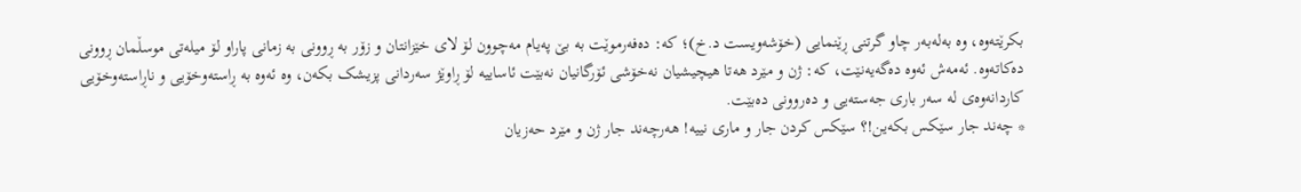بکرێتەوە، وە بەلەبەر چاو گرتنی ڕێنمایی (خۆشەویست د.خ)؛ کە: دەفەرموێت بە بێ پەیام مەچوون لۆ لای خێزانتان و زۆر بە ڕوونی بە زمانی پاراو لۆ میلەتی موسڵمان ڕوونی دەکاتەوە. ئەمەش ئەوە دەگەیەنێت، کە: ژن و مێرد ھەتا ھیچیشیان نەخۆشی ئۆرگانیان نەبێت ئاساییە لۆ ڕاوێژ سەردانی پزیشک بکەن، وە ئەوە بە ڕاستەوخۆیی و ناڕاستەوخۆیی کاردانەوەی لە سەر باری جەستەیی و دەروونی دەبێت.
* چەند جار سێکس بکەین!؟ سێکس کردن جار و ماری نییە! ھەرچەند جار ژن و مێرد حەزیان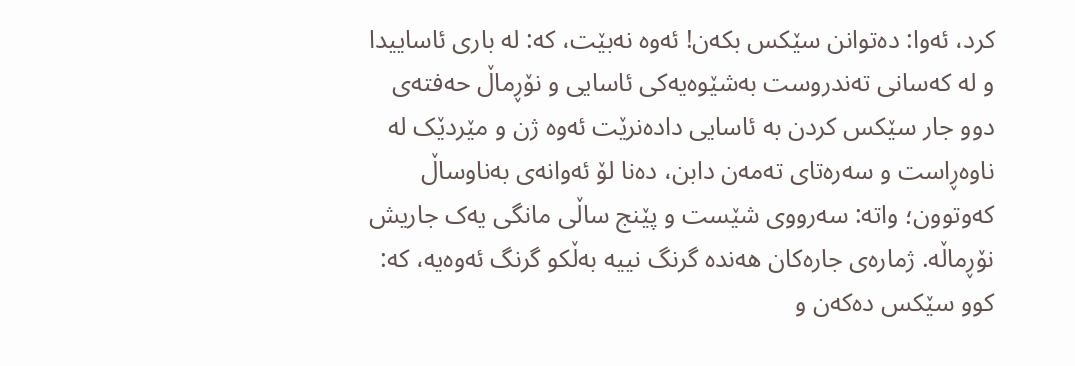کرد، ئەوا: دەتوانن سێکس بکەن! ئەوە نەبێت، کە: لە باری ئاساییدا و لە کەسانی تەندروست بەشێوەیەکی ئاسایی و نۆڕماڵ حەفتەی دوو جار سێکس کردن بە ئاسایی دادەنرێت ئەوە ژن و مێردێک لە ناوەڕاست و سەرەتای تەمەن دابن، دەنا لۆ ئەوانەی بەناوساڵ کەوتوون؛ واتە: سەرووی شێست و پێنج ساڵی مانگی یەک جاریش نۆڕماڵە. ژمارەی جارەکان ھەندە گرنگ نییە بەڵکو گرنگ ئەوەیە، کە: کوو سێکس دەکەن و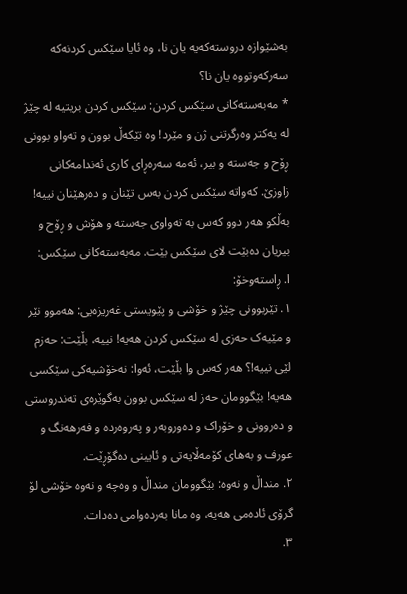بەشێوازە دروستەکەیە یان نا، وە ئایا سێکس کردنەکە سەرکەوتووە یان نا؟
* مەبەستەکانی سێکس کردن: سێکس کردن بریتیە لە چێژ لە یەکتر وەرگرتنی ژن و مێرد! وە تێکەڵ بوون و تەواو بوونی ڕۆح و جەستە و بیر، ئەمە سەرەڕای کاری ئەندامەکانی زاوزێ. کەواتە سێکس کردن بەس تێنان و دەرھێنان نییە! بەڵکو ھەر دوو کەس بە تەواوی جەستە و ھۆش و ڕۆح و بیریان دەبێت لای سێکس بێت. مەبەستەکانی سێکس:
ا. ڕاستەوخۆ:
١. تێربوونی چێژ و خۆشی و پێویستی غەریزەیی: ھەموو نێر و مێیەک حەزی لە سێکس کردن ھەیە! نییە، بڵێت: حەزم لێی نییە!؟ ھەر کەس وا بڵێت، ئەوا: نەخۆشیەکی سێکسی ھەیە! بێگوومان حەز لە سێکس بوون بەگوێرەی تەندروستی و دەروونی و خۆراک و دەوروبەر و پەروەردە و فەرھەنگ و عورف و بەھای کۆمەڵایەتی و ئایینی دەگۆڕێت.
٢. منداڵ و نەوە: بێگوومان منداڵ و وەچە و نەوە خۆشی لۆ گرۆی ئادەمی ھەیە، وە مانا بەردەوامی دەدات.
٣.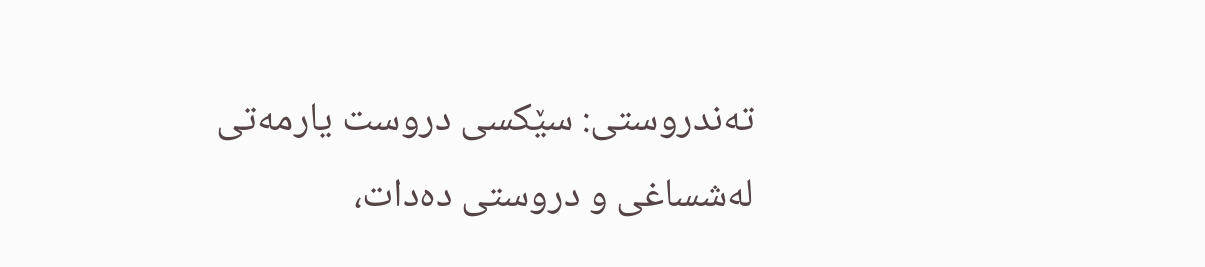تەندروستی: سێکسی دروست یارمەتی لەشساغی و دروستی دەدات،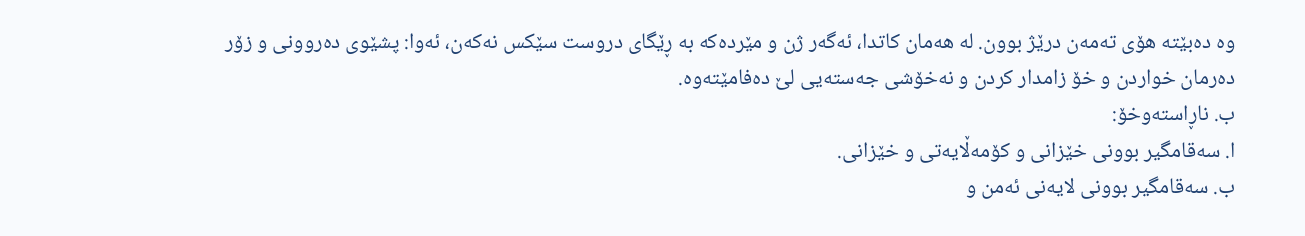وە دەبێتە ھۆی تەمەن درێژ بوون. لە ھەمان کاتدا، ئەگەر ژن و مێردەکە بە ڕێگای دروست سێکس نەکەن، ئەوا: پشێوی دەروونی و زۆر دەرمان خواردن و خۆ زامدار کردن و نەخۆشی جەستەیی لێ دەفامێتەوە.
ب. ناڕاستەوخۆ:
ا. سەقامگیر بوونی خێزانی و کۆمەڵایەتی و خێزانی.
ب. سەقامگیر بوونی لایەنی ئەمن و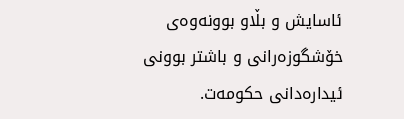ئاسایش و بڵاو بوونەوەی خۆشگوزەرانی و باشتر بوونی ئیدارەدانی حکومەت.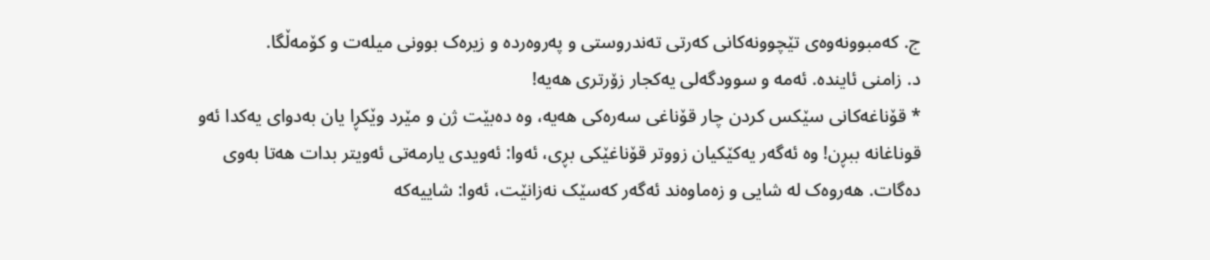ج. کەمبوونەوەی تێچوونەکانی کەرتی تەندروستی و پەروەردە و زیرەک بوونی میلەت و کۆمەڵگا.
د. زامنی ئایندە. ئەمە و سوودگەلی یەکجار زۆرتری ھەیە!
* قۆناغەکانی سێکس کردن چار قۆناغی سەرەکی ھەیە، وە دەبێت ژن و مێرد وێکڕا یان بەدوای یەکدا ئەو قوناغانە ببڕن! وە ئەگەر یەکێکیان زووتر قۆناغێکی بڕی، ئەوا: ئەویدی یارمەتی ئەویتر بدات ھەتا بەوی دەگات. ھەروەک لە شایی و زەماوەند ئەگەر کەسێک نەزانێت، ئەوا: شاییەکە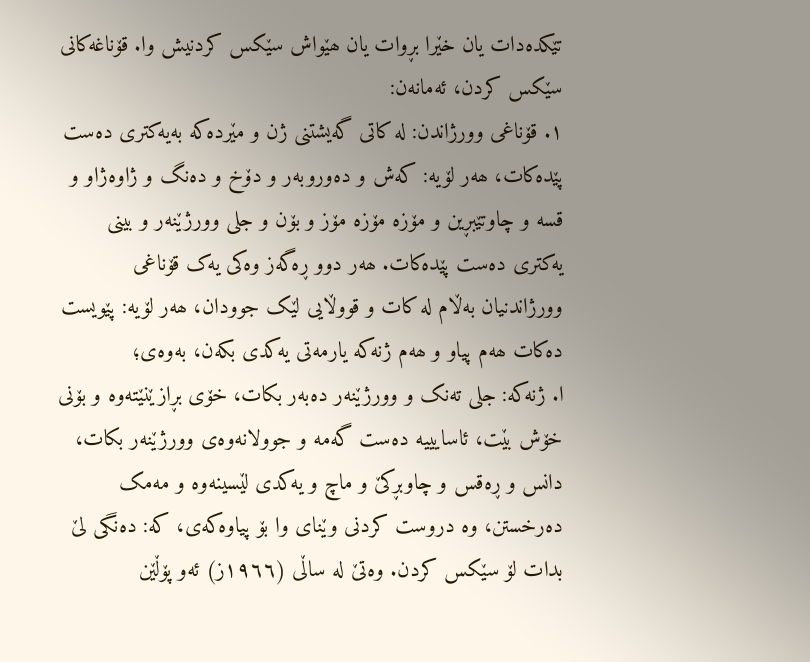تێکدەدات یان خێرا بڕوات یان ھێواش سێکس کردنیش وا. قۆناغەکانی سێکس کردن، ئەمانەن:
١. قۆناغی وورژاندن: لە کاتی گەیشتنی ژن و مێردەکە بەیەکتری دەست پێدەکات، ھەر لۆیە: کەش و دەوروبەر و دۆخ و دەنگ و ژاوەژاو و قسە و چاوتێبڕین و مۆزە مۆزە مۆز و بۆن و جلی وورژێنەر و بینی یەکتری دەست پێدەکات. ھەر دوو ڕەگەز وەکی یەک قۆناغی وورژاندنیان بەڵام لە کات و قووڵایی لێک جوودان، ھەر لۆیە: پێویست دەکات ھەم پیاو و ھەم ژنەکە یارمەتی یەکدی بکەن، بەوەی؛
ا. ژنەکە: جلی تەنک و وورژێنەر دەبەر بکات، خۆی بڕازێنێتەوە و بۆنی خۆش بێت، ئاسایییە دەست گەمە و جوولانەوەی وورژێنەر بکات، دانس و ڕەقس و چاوبڕکێ و ماچ و یەکدی لێسینەوە و مەمک دەرخستن، وە دروست کردنی وێنای وا بۆ پیاوەکەی، کە: دەنگی لێ بدات لۆ سێکس کردن. وەتێ لە ساڵی (١٩٦٦ز) ئەو پۆڵێن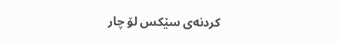کردنەی سێکس لۆ چار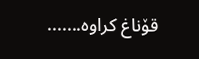قۆناغ کراوە.......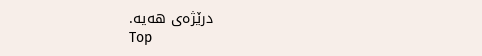درێژەی ھەیە.
Top